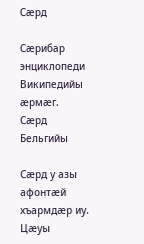Сæрд

Сæрибар энциклопеди Википедийы æрмæг.
Сæрд Бельгийы

Сæрд у азы афонтæй хъармдæр иу. Цæуы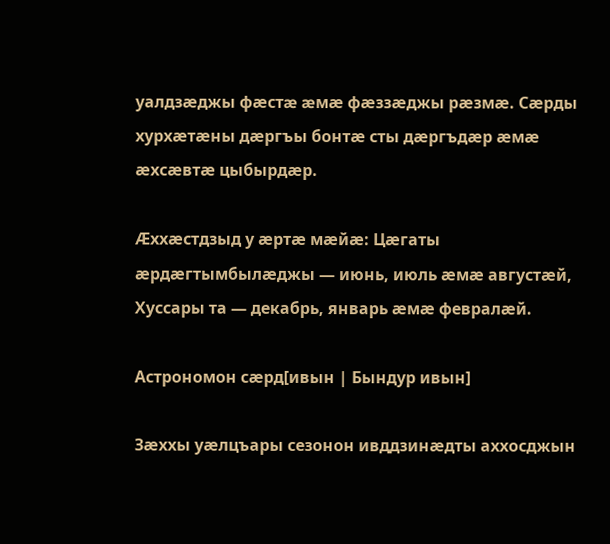уалдзæджы фæстæ æмæ фæззæджы рæзмæ. Сæрды хурхæтæны дæргъы бонтæ сты дæргъдæр æмæ æхсæвтæ цыбырдæр.

Æххæстдзыд у æртæ мæйæ: Цæгаты æрдæгтымбылæджы — июнь, июль æмæ августæй, Хуссары та — декабрь, январь æмæ февралæй.

Астрономон сæрд[ивын | Бындур ивын]

Зæххы уæлцъары сезонон ивддзинæдты аххосджын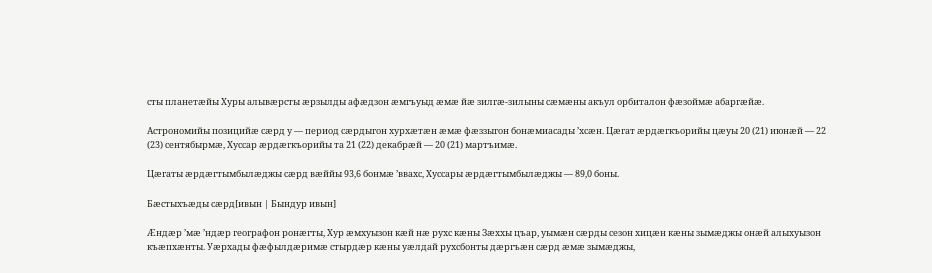сты планетæйы Хуры алывæрсты æрзылды афæдзон æмгъуыд æмæ йæ зилгæ-зилыны сæмæны акъул орбиталон фæзоймæ абаргæйæ.

Астрономийы позицийæ сæрд у — период сæрдыгон хурхæтæн æмæ фæззыгон бонæмиасады ’хсæн. Цæгат æрдæгкъорийы цæуы 20 (21) июнæй — 22 (23) сентябырмæ, Хуссар æрдæгкъорийы та 21 (22) декабрæй — 20 (21) мартъимæ.

Цæгаты æрдæгтымбылæджы сæрд вæййы 93,6 бонмæ ’ввахс, Хуссары æрдæгтымбылæджы — 89,0 боны.

Бæстыхъæды сæрд[ивын | Бындур ивын]

Æндæр ’мæ ’ндæр географон ронæгты, Хур æмхуызон кæй нæ рухс кæны Зæххы цъар, уымæн сæрды сезон хицæн кæны зымæджы онæй алыхуызон къæпхæнты. Уæрхады фæфылдæримæ стырдæр кæны уæлдай рухсбонты дæргъæн сæрд æмæ зымæджы,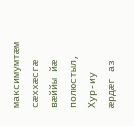максимумтæм сæххæсгæ вæййы йæ полюстыл, Хур-иу æрдæг аз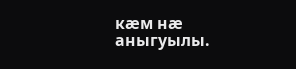кæм нæ аныгуылы.